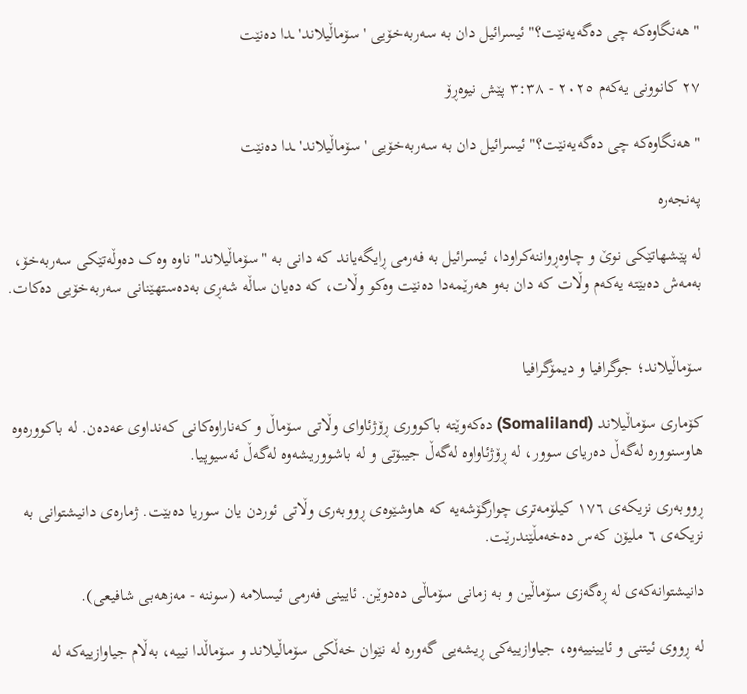"هەنگاوەکە چی دەگەیەنێت؟" ئیسرائیل دان بە سەربەخۆیی 'سۆماڵیلاند'ـدا دەنێت

٢٧ کانوونی یەکەم ٢٠٢٥ - ٣:٣٨ پێش نیوەڕۆ

"هەنگاوەکە چی دەگەیەنێت؟" ئیسرائیل دان بە سەربەخۆیی 'سۆماڵیلاند'ـدا دەنێت

پەنجەرە

لە پێشهاتێکی نوێ و چاوەڕواننەکراودا، ئیسرائیل بە فەرمی ڕایگەیاند کە دانی بە "سۆماڵیلاند" ناوە وەک دەوڵەتێکی سەربەخۆ، بەمەش دەبێتە یەکەم وڵات کە دان بەو هەرێمەدا دەنێت وەکو وڵات، کە دەیان ساڵە شەڕی بەدەستهێنانی سەربەخۆیی دەکات.


سۆماڵیلاند؛ جوگرافیا و دیمۆگرافیا

کۆماری سۆماڵیلاند (Somaliland) دەکەوێتە باکووری ڕۆژئاوای وڵاتی سۆماڵ و کەناراوەکانی کەنداوی عەدەن. لە باکوورەوە هاوسنوورە لەگەڵ دەریای سوور، لە ڕۆژئاواوە لەگەڵ جیبۆتی و لە باشووریشەوە لەگەڵ ئەسیوپیا.

ڕووبەری نزیکەی ١٧٦ کیلۆمەتری چوارگۆشەیە کە هاوشێوەی ڕووبەری وڵاتی ئوردن یان سوریا دەبێت. ژمارەی دانیشتوانی بە نزیکەی ٦ ملیۆن کەس دەخەمڵێندرێت.

دانیشتوانەکەی لە ڕەگەزی سۆماڵین و بە زمانی سۆماڵی دەدوێن. ئایینی فەرمی ئیسلامە (سوننە - مەزهەبی شافیعی).

لە ڕووی ئیتنی و ئایینییەوە، جیاوازییەکی ڕیشەیی گەورە لە نێوان خەڵکی سۆماڵیلاند و سۆماڵدا نییە، بەڵام جیاوازییەکە لە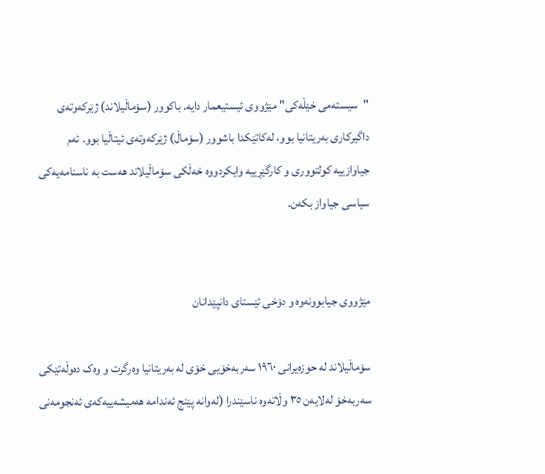"سیستەمی خێڵەکی" مێژووی ئیستیعمار دایە. باکوور (سۆماڵیلاند) ژێرکەوتەی داگیرکاری بەریتانیا بوو، لەکاتێکدا باشوور (سۆماڵ) ژێرکەوتەی ئیتاڵیا بوو. ئەم جیاوازییە کولتووری و کارگێڕییە وایکردووە خەڵکی سۆماڵیلاند هەست بە ناسنامەیەکی سیاسی جیاواز بکەن.


مێژووی جیابوونەوە و دۆخی ئێستای دانپێدانان

سۆماڵیلاند لە حوزەیرانی ١٩٦٠ سەربەخۆیی خۆی لە بەریتانیا وەرگرت و وەک دەوڵەتێکی سەربەخۆ لەلایەن ٣٥ وڵاتەوە ناسێندرا (لەوانە پێنج ئەندامە هەمیشەییەکەی ئەنجومەنی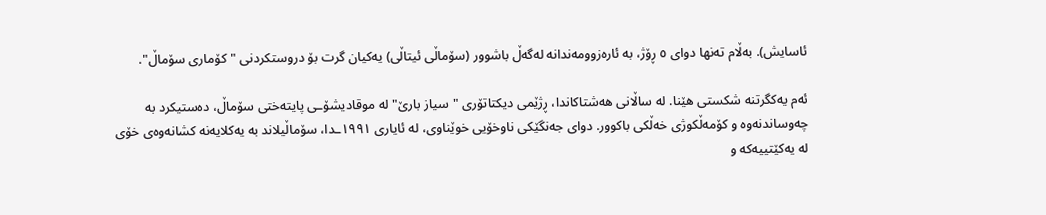ئاسایش). بەڵام تەنها دوای ٥ ڕۆژ، بە ئارەزوومەندانە لەگەڵ باشوور (سۆماڵی ئیتاڵی) یەکیان گرت بۆ دروستکردنی "کۆماری سۆماڵ".

ئەم یەکگرتنە شکستی هێنا. لە ساڵانی هەشتاکاندا، ڕژێمی دیکتاتۆری "سیاز بارێ" لە موقادیشۆـی پایتەختی سۆماڵ، دەستیکرد بە چەوساندنەوە و کۆمەڵکوژی خەڵکی باکوور. دوای جەنگێکی ناوخۆیی خوێناوی، لە ئایاری ١٩٩١ـدا، سۆماڵیلاند بە یەکلایەنە کشانەوەی خۆی لە یەکێتییەکە و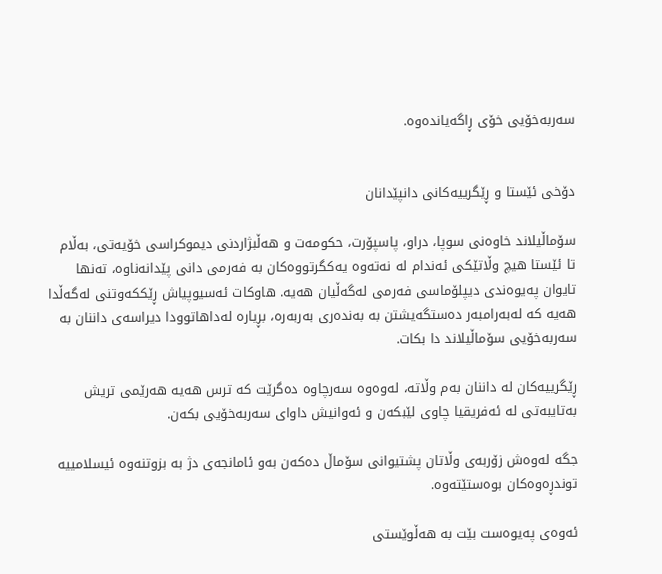سەربەخۆیی خۆی ڕاگەیاندەوە.


دۆخی ئێستا و ڕێگرییەکانی دانپێدانان

سۆماڵیلاند خاوەنی سوپا، دراو، پاسپۆرت، حکومەت و هەڵبژاردنی دیموکراسی خۆیەتی، بەڵام تا ئێستا هیچ وڵاتێکی ئەندام لە نەتەوە یەکگرتووەکان بە فەرمی دانی پێدانەناوە، تەنها تایوان پەیوەندی دیپلۆماسی فەرمی لەگەڵیان هەیە. هاوکات ئەسیوپیاش ڕێککەوتنی لەگەڵدا هەیە کە لەبەرامبەر دەستگەیشتن بە بەندەری بەربەرە، بڕیارە لەداهاتوودا دیراسەی داننان بە سەربەخۆیی سۆماڵیلاند دا بکات.

ڕێگرییەکان لە داننان بەم وڵاتە، لەوەوە سەرچاوە دەگرێت کە ترس هەیە هەرێمی تریش بەتایبەتی لە ئەفریقیا چاوی لێبکەن و ئەوانیش داوای سەربەخۆیی بکەن.

جگە لەوەش زۆربەی وڵاتان پشتیوانی سۆماڵ دەکەن بەو ئامانجەی دژ بە بزوتنەوە ئیسلامییە توندڕەوەکان بوەستێتەوە.

ئەوەی پەیوەست بێت بە هەڵوێستی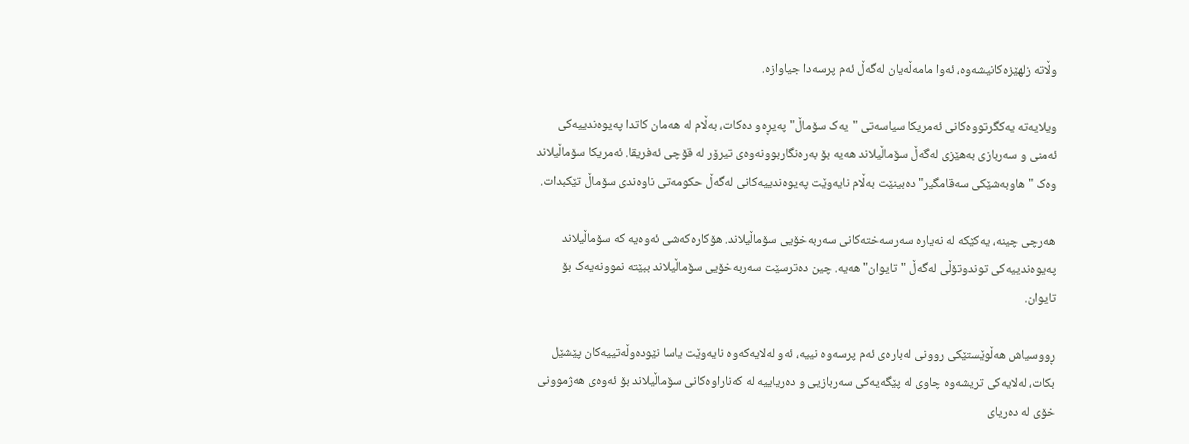وڵاتە زلهێزەکانیشەوە، ئەوا مامەڵەیان لەگەڵ ئەم پرسەدا جیاوازە.

ویلایەتە یەکگرتووەکانی ئەمریکا سیاسەتی "یەک سۆماڵ" پەیڕەو دەکات، بەڵام لە هەمان کاتدا پەیوەندییەکی ئەمنی و سەربازی بەهێزی لەگەڵ سۆماڵیلاند هەیە بۆ بەرەنگاربوونەوەی تیرۆر لە قۆچی ئەفریقا. ئەمریکا سۆماڵیلاند وەک "هاوبەشێکی سەقامگیر" دەبینێت بەڵام نایەوێت پەیوەندییەکانی لەگەڵ حکومەتی ناوەندی سۆماڵ تێکبدات.

هەرچی چینە، یەکێکە لە نەیارە سەرسەختەکانی سەربەخۆیی سۆماڵیلاند. هۆکارەکەشی ئەوەیە کە سۆماڵیلاند پەیوەندییەکی توندوتۆڵی لەگەڵ "تایوان" هەیە. چین دەترسێت سەربەخۆیی سۆماڵیلاند ببێتە نموونەیەک بۆ تایوان.

ڕووسیاش هەڵوێستێکی روونی لەبارەی ئەم پرسەوە نییە، ئەو لەلایەکەوە نایەوێت یاسا نێودەوڵەتییەکان پێشێل بکات، لەلایەکی تریشەوە چاوی لە پێگەیەکی سەربازیی و دەریاییە لە کەناراوەکانی سۆماڵیلاند بۆ ئەوەی هەژموونی خۆی لە دەریای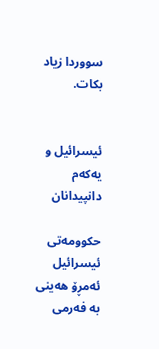سووردا زیاد بکات.


ئیسرائیل و یەکەم دانپيدانان

حکوومەتی ئیسرائیل ئەمڕۆ هەینی بە فەرمی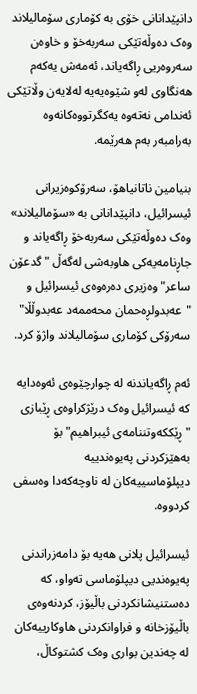دانپێدانانی خۆی بە کۆماری سۆمالیلاند وەک دەوڵەتێکی سەربەخۆ و خاوەن سەروەریی ڕاگەیاند، ئەمەش یەکەم هەنگاوی لەو شێوەیەیە لەلایەن وڵاتێکی ئەندامی نەتەوە یەکگرتووەکانەوە بەرامبەر بەم هەرێمە.

بنیامین ناتانیاهۆ، سەرۆکوەزیرانی ئیسرائیل، دانپێدانانی بە «سۆمالیلاند» وەک دەوڵەتێکی سەربەخۆ ڕاگەیاند و جاڕنامەیەکی هاوبەشی لەگەڵ "گدعۆن ساعر" وەزیری دەرەوەی ئیسرائیل و "عەبدولڕەحمان محەممەد عەبدوڵڵا" سەرۆکی کۆماری سۆمالیلاند واژۆ کرد.

ئەم ڕاگەیاندنە لە چوارچێوەی ئەوەدایە کە ئیسرائیل وەک درێژکراوەی ڕێبازی "ڕێککەوتننامەی ئیبراهیم" بۆ بەهێزکردنی پەیوەندییە دیپلۆماسییەکان لە ناوچەکەدا وەسفی کردووە.

ئیسرائیل پلانی هەیە بۆ دامەزراندنی پەیوەندیی دیپلۆماسی تەواو، کە دەستنیشانکردنی باڵیۆز، کردنەوەی باڵیۆزخانە و فراوانکردنی هاوکارییەکان لە چەندین بواری وەک کشتوکاڵ،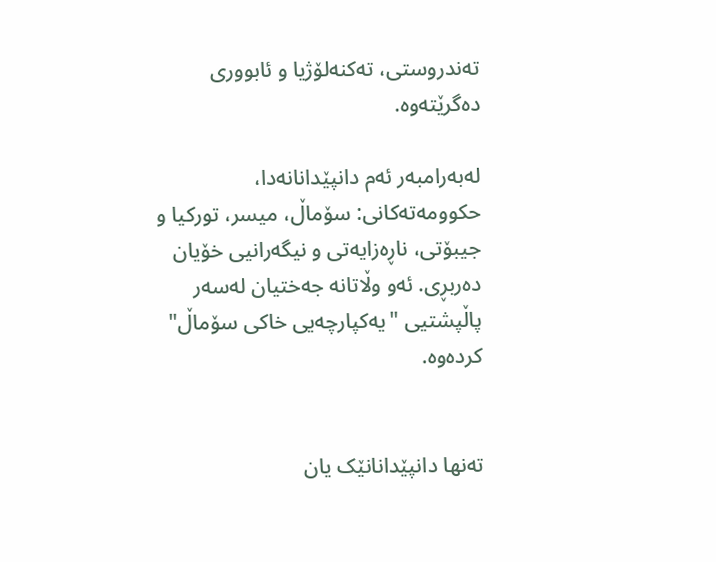تەندروستی، تەکنەلۆژیا و ئابووری دەگرێتەوە.

لەبەرامبەر ئەم دانپێدانانەدا، حکوومەتەکانی: سۆماڵ، میسر، تورکیا و جیبۆتی، ناڕەزایەتی و نیگەرانیی خۆیان دەربڕی. ئەو وڵاتانە جەختیان لەسەر پاڵپشتیی "یەکپارچەیی خاکی سۆماڵ" کردەوە.


تەنها دانپێدانانێک یان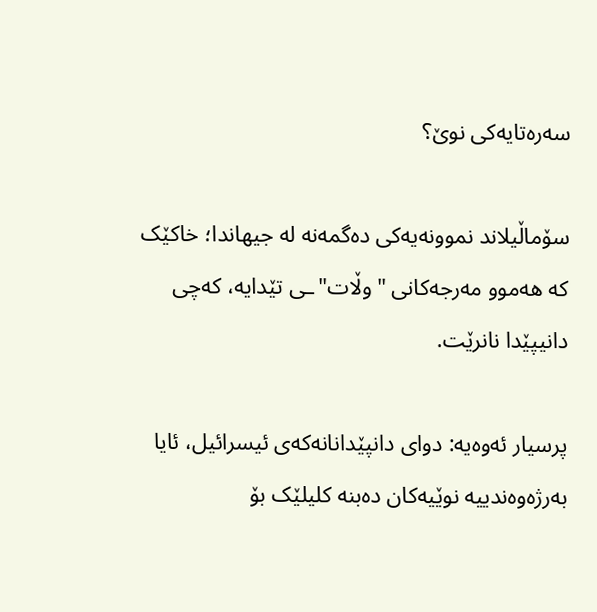سەرەتایەکی نوێ؟

سۆماڵیلاند نموونەیەکی دەگمەنە لە جیهاندا؛ خاکێک کە هەموو مەرجەکانی "وڵات"ـی تێدایە، کەچی دانیپێدا نانرێت.

پرسیار ئەوەیە: دوای دانپێدانانەکەی ئیسرائیل، ئایا بەرژەوەندییە نوێیەکان دەبنە کلیلێک بۆ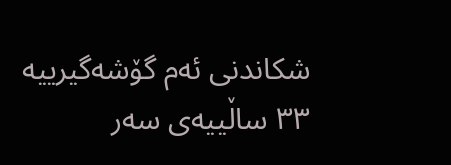شکاندنی ئەم گۆشەگیرییە ٣٣ ساڵییەی سەر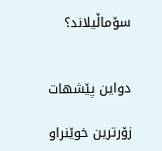سۆماڵیلاند؟


دواین پێشهات

زۆرترین خوێنراو